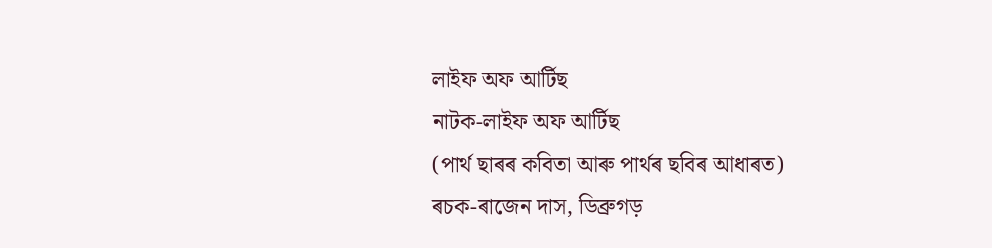লাইফ অফ আৰ্টিছ
নাটক-লাইফ অফ আৰ্টিছ
(পাৰ্থ ছাৰৰ কবিতা আৰু পাৰ্থৰ ছবিৰ আধাৰত)
ৰচক-ৰাজেন দাস, ডিব্ৰুগড়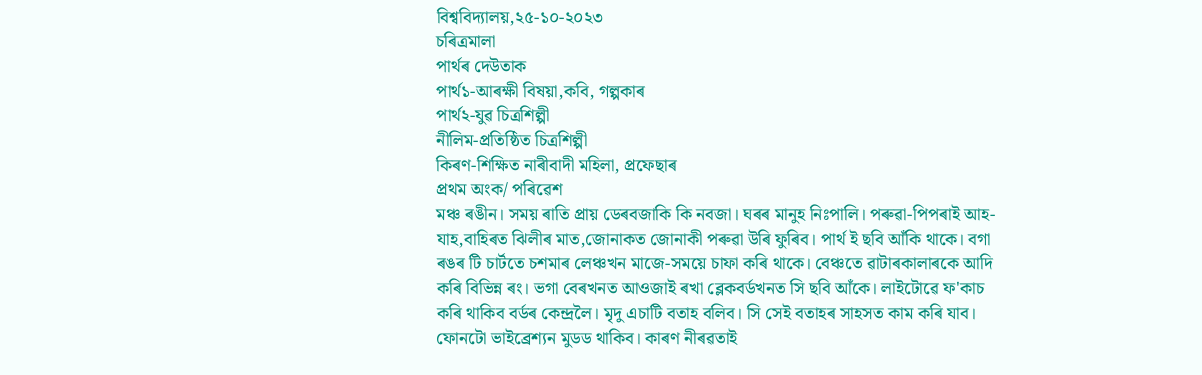বিশ্ববিদ্যালয়,২৫-১০-২০২৩
চৰিত্ৰমালা
পাৰ্থৰ দেউতাক
পাৰ্থ১-আৰক্ষী বিষয়া,কবি, গল্পকাৰ
পাৰ্থ২-যুৱ চিত্ৰশিল্পী
নীলিম-প্ৰতিষ্ঠিত চিত্ৰশিল্পী
কিৰণ-শিক্ষিত নাৰীবাদী মহিলা, প্ৰফেছাৰ
প্ৰথম অংক/ পৰিৱেশ
মঞ্চ ৰঙীন। সময় ৰাতি প্ৰায় ডেৰবজাকি কি নবজা। ঘৰৰ মানুহ নিঃপালি। পৰুৱা-পিপৰাই আহ-যাহ,বাহিৰত ঝিলীৰ মাত,জোনাকত জোনাকী পৰুৱা উৰি ফুৰিব। পাৰ্থ ই ছবি আঁকি থাকে। বগা ৰঙৰ টি চাৰ্টতে চশমাৰ লেঞ্চখন মাজে-সময়ে চাফা কৰি থাকে। বেঞ্চতে ৱাটাৰকালাৰকে আদি কৰি বিভিন্ন ৰং। ভগা বেৰখনত আওজাই ৰখা ব্লেকবৰ্ডখনত সি ছবি আঁকে। লাইটোৱে ফ'কাচ কৰি থাকিব বৰ্ডৰ কেন্দ্ৰলৈ। মৃদু এচাটি বতাহ বলিব। সি সেই বতাহৰ সাহসত কাম কৰি যাব। ফোনটো ভাইব্ৰেশ্যন মুডড থাকিব। কাৰণ নীৰৱতাই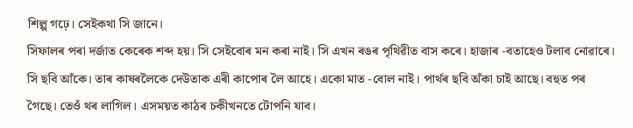শিল্প গঢ়ে। সেইকথা সি জানে।
সিফালৰ পৰা দৰ্জাত কেৰেক শব্দ হয়। সি সেইবোৰ মন কৰা নাই। সি এখন ৰঙৰ পৃথিৱীত বাস কৰে। হাজাৰ -বতাহেও টলাব নোৱাৰে। সি ছবি আঁকে। তাৰ কাষৰলৈকে দেউতাক এৰী কাপোৰ লৈ আহে। একো মাত -বোল নাই। পাৰ্থৰ ছবি অঁকা চাই আছে। বহুত পৰ গৈছে। তেওঁ থৰ লাগিল। এসময়ত কাঠৰ চকীখনতে টোপনি যাব।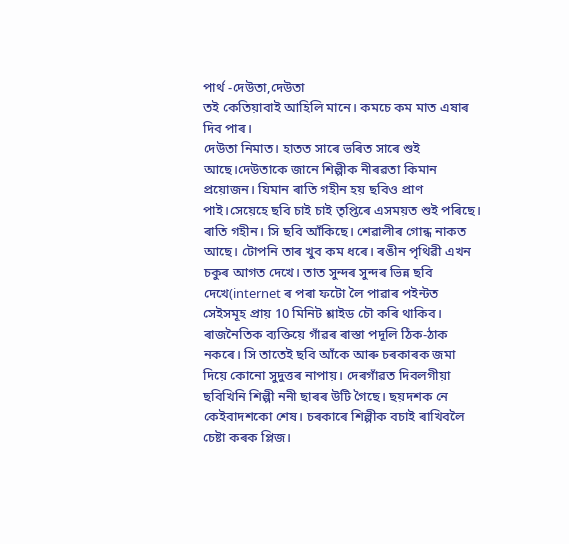পাৰ্থ -দেউতা,দেউতা
তই কেতিয়াবাই আহিলি মানে। কমচে কম মাত এষাৰ দিব পাৰ।
দেউতা নিমাত। হাতত সাৰে ভৰিত সাৰে শুই আছে।দেউতাকে জানে শিল্পীক নীৰৱতা কিমান প্ৰয়োজন। যিমান ৰাতি গহীন হয় ছবিও প্ৰাণ পাই।সেয়েহে ছবি চাই চাই তৃপ্তিৰে এসময়ত শুই পৰিছে।
ৰাতি গহীন। সি ছবি আঁকিছে। শেৱালীৰ গোন্ধ নাকত আছে। টোপনি তাৰ খুব কম ধৰে। ৰঙীন পৃথিৱী এখন চকুৰ আগত দেখে। তাত সুন্দৰ সুন্দৰ ভিন্ন ছবি দেখে(internet ৰ পৰা ফটো লৈ পাৱাৰ পইন্টত সেইসমূহ প্ৰায় 10 মিনিট শ্লাইড চৌ কৰি থাকিব। ৰাজনৈতিক ব্যক্তিয়ে গাঁৱৰ ৰাস্তা পদূলি ঠিক-ঠাক নকৰে। সি তাতেই ছবি আঁকে আৰু চৰকাৰক জমা দিয়ে কোনো সুদুত্তৰ নাপায়। দেৰগাঁৱত দিবলগীয়া ছবিখিনি শিল্পী ননী ছাৰৰ উটি গৈছে। ছয়দশক নে কেইবাদশকো শেষ। চৰকাৰে শিল্পীক বচাই ৰাখিবলৈ চেষ্টা কৰক প্লিজ।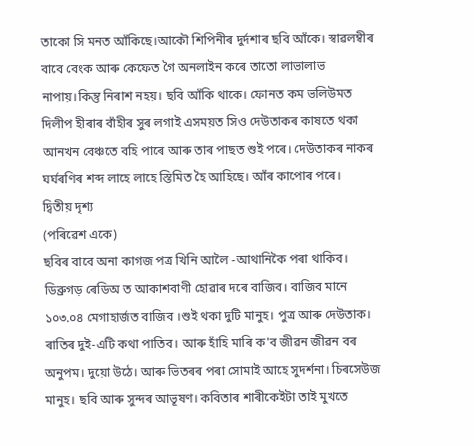তাকো সি মনত আঁকিছে।আকৌ শিপিনীৰ দুৰ্দশাৰ ছবি আঁকে। স্বাৱলম্বীৰ বাবে বেংক আৰু কেফেত গৈ অনলাইন কৰে তাতো লাভালাভ নাপায়।কিন্তু নিৰাশ নহয়। ছবি আঁকি থাকে। ফোনত কম ভলিউমত দিলীপ হীৰাৰ বাঁহীৰ সুৰ লগাই এসময়ত সিও দেউতাকৰ কাষতে থকা আনখন বেঞ্চতে বহি পাৰে আৰু তাৰ পাছত শুই পৰে। দেউতাকৰ নাকৰ ঘৰ্ঘৰণিৰ শব্দ লাহে লাহে স্তিমিত হৈ আহিছে। আঁৰ কাপোৰ পৰে।
দ্বিতীয় দৃশ্য
(পৰিৱেশ একে)
ছবিৰ বাবে অনা কাগজ পত্ৰ খিনি আলৈ -আথানিকৈ পৰা থাকিব। ডিব্ৰুগড় ৰেডিঅ ত আকাশবাণী হোৱাৰ দৰে বাজিব। বাজিব মানে ১০৩.০৪ মেগাহাৰ্জত বাজিব ।শুই থকা দুটি মানুহ। পুত্ৰ আৰু দেউতাক। ৰাতিৰ দুই-এটি কথা পাতিব। আৰু হাঁহি মাৰি ক'ব জীৱন জীৱন বৰ অনুপম। দুয়ো উঠে। আৰু ভিতৰৰ পৰা সোমাই আহে সুদৰ্শনা। চিৰসেউজ মানুহ। ছবি আৰু সুন্দৰ আভূষণ। কবিতাৰ শাৰীকেইটা তাই মুখতে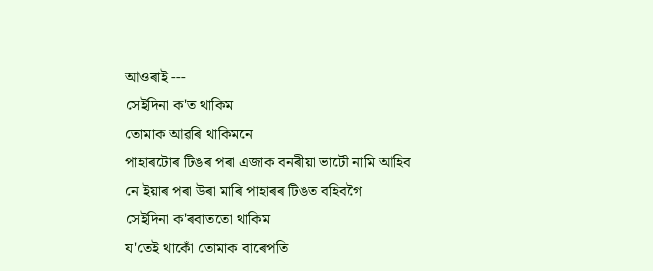আওৰাই ---
সেইদিনা ক'ত থাকিম
তোমাক আৱৰি থাকিমনে
পাহাৰটোৰ টিঙৰ পৰা এজাক বনৰীয়া ভাটৌ নামি আহিব
নে ইয়াৰ পৰা উৰা মাৰি পাহাৰৰ টিঙত বহিবগৈ
সেইদিনা ক'ৰবাততো থাকিম
য'তেই থাকোঁ তোমাক বাৰেপতি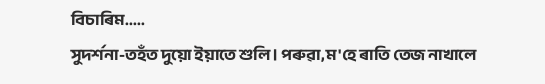বিচাৰিম.....
সুদৰ্শনা-তহঁত দুয়ো ইয়াতে শুলি। পৰুৱা,ম'হে ৰাতি তেজ নাখালে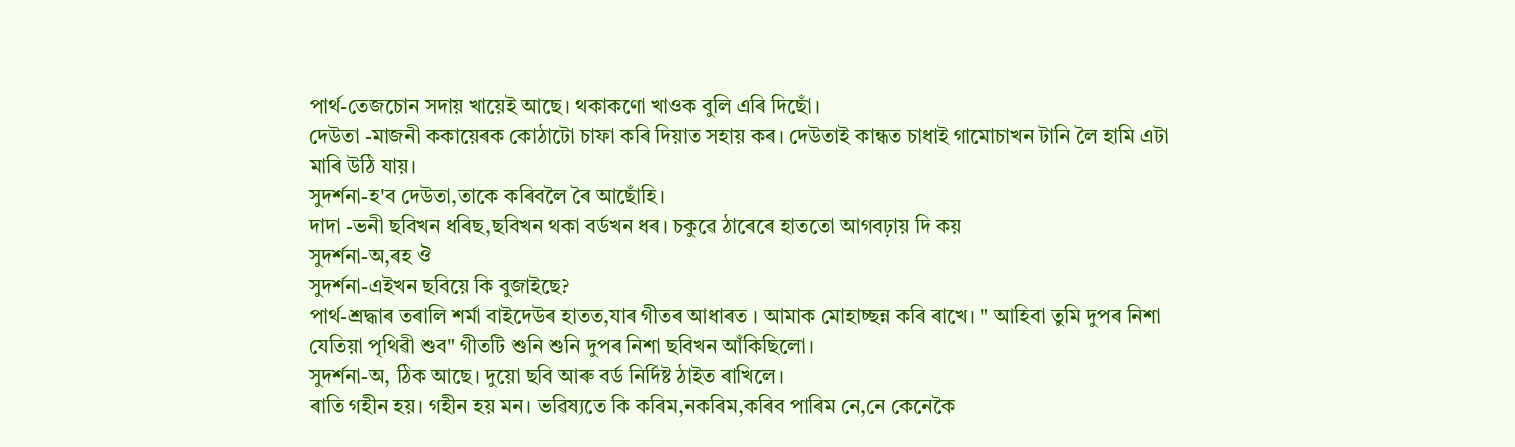পাৰ্থ-তেজচোন সদায় খায়েই আছে। থকাকণো খাওক বুলি এৰি দিছোঁ।
দেউতা -মাজনী ককায়েৰক কোঠাটো চাফা কৰি দিয়াত সহায় কৰ। দেউতাই কান্ধত চাধাই গামোচাখন টানি লৈ হামি এটা মাৰি উঠি যায়।
সুদৰ্শনা-হ'ব দেউতা,তাকে কৰিবলৈ ৰৈ আছোঁহি।
দাদা -ভনী ছবিখন ধৰিছ,ছবিখন থকা বৰ্ডখন ধৰ। চকুৱে ঠাৰেৰে হাততো আগবঢ়ায় দি কয়
সুদৰ্শনা-অ,ৰহ ঔ
সুদৰ্শনা-এইখন ছবিয়ে কি বুজাইছে?
পাৰ্থ-শ্ৰদ্ধাৰ তৰালি শৰ্মা বাইদেউৰ হাতত,যাৰ গীতৰ আধাৰত । আমাক মোহাচ্ছন্ন কৰি ৰাখে। " আহিবা তুমি দুপৰ নিশা যেতিয়া পৃথিৱী শুব" গীতটি শুনি শুনি দুপৰ নিশা ছবিখন আঁকিছিলো।
সুদৰ্শনা-অ, ঠিক আছে। দুয়ো ছবি আৰু বৰ্ড নিৰ্দিষ্ট ঠাইত ৰাখিলে।
ৰাতি গহীন হয়। গহীন হয় মন। ভৱিষ্যতে কি কৰিম,নকৰিম,কৰিব পাৰিম নে,নে কেনেকৈ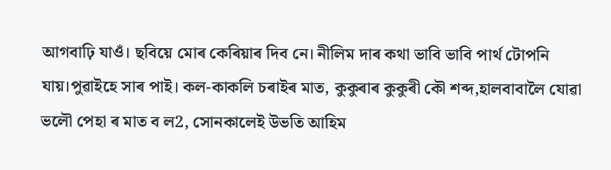আগবাঢ়ি যাওঁ। ছবিয়ে মোৰ কেৰিয়াৰ দিব নে। নীলিম দাৰ কথা ভাবি ভাবি পাৰ্থ টোপনি যায়।পুৱাইহে সাৰ পাই। কল-কাকলি চৰাইৰ মাত, কুকুৰাৰ কুকুৰী কৌ শব্দ,হালবাবালৈ যোৱা ভলৌ পেহা ৰ মাত ব ল2, সোনকালেই উভতি আহিম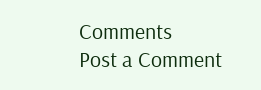Comments
Post a Comment